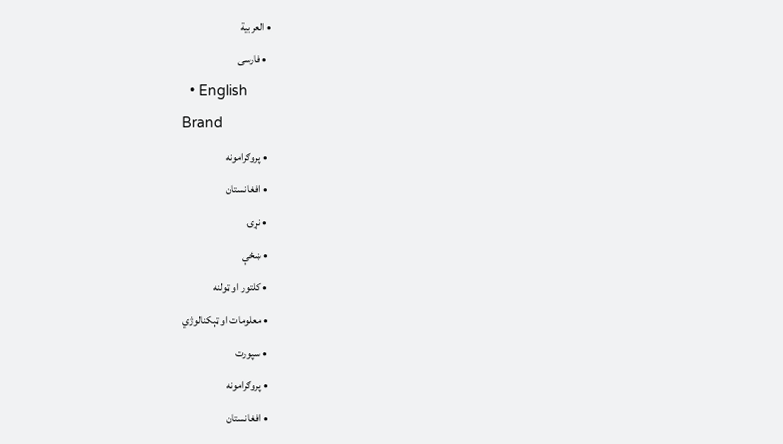• العربية
  • فارسی
  • English
Brand
  • پروګرامونه
  • افغانستان
  • نړۍ
  • ښځې
  • کلتور او ټولنه
  • معلومات او ټېکنالوژي
  • سپورت
  • پروګرامونه
  • افغانستان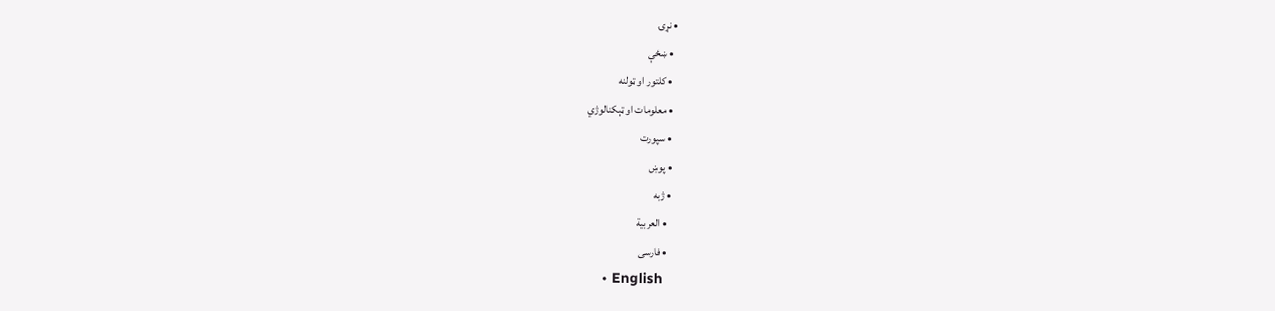• نړۍ
  • ښځې
  • کلتور او ټولنه
  • معلومات او ټېکنالوژي
  • سپورت
  • پوښ
  • ژبه
    • العربية
    • فارسی
    • English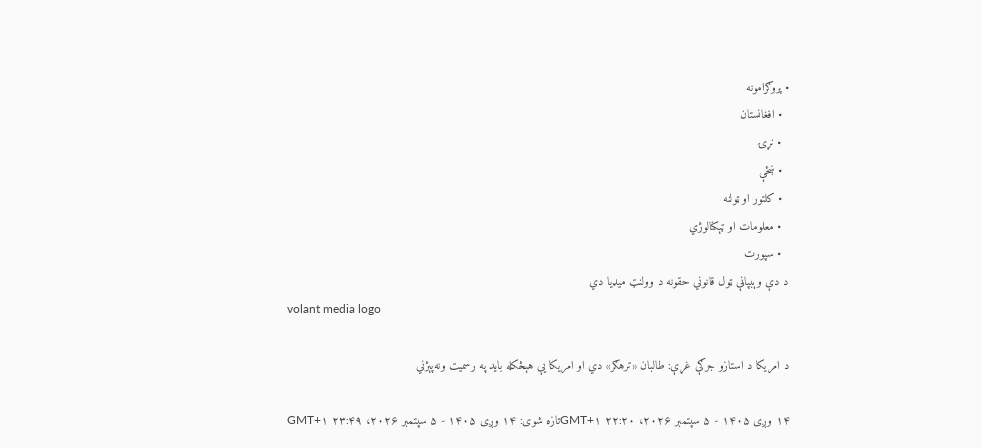• پروګرامونه
  • افغانستان
  • نړۍ
  • ښځې
  • کلتور او ټولنه
  • معلومات او ټېکنالوژي
  • سپورت
د دې وېبپاڼې ټول قانوني حقونه د وولنټ میډیا دي
volant media logo

د امریکا د استازو جرګې غړې: طالبان «ترهګر» دي او امریکا یې هېڅکله‌ باید په رسمیت ونه‌پېژني

۱۴ وږی ۱۴۰۵ - ۵ سپتمبر ۲۰۲۶، ۲۲:۲۰ GMT+۱تازه شوی: ۱۴ وږی ۱۴۰۵ - ۵ سپتمبر ۲۰۲۶، ۲۳:۴۹ GMT+۱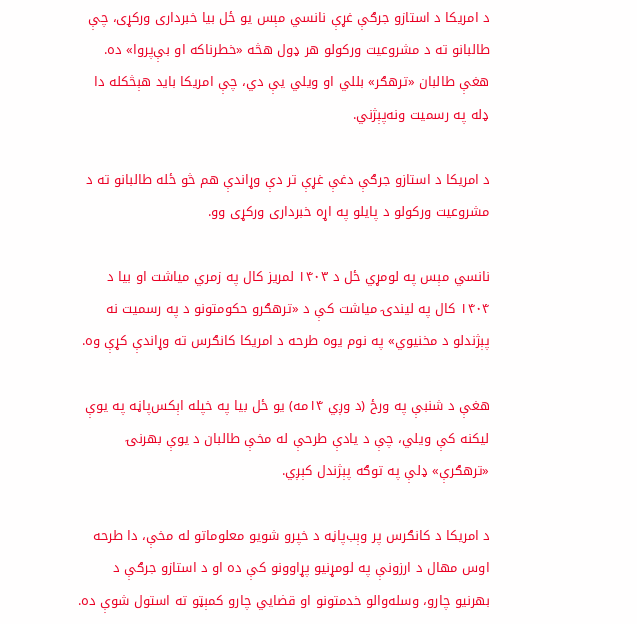د امریکا د استازو جرګې غړې نانسي مېس یو ځل بیا خبرداری ورکړی، چې طالبانو ته د مشروعیت ورکولو هر ډول هڅه «خطرناکه او بې‌پروا» ده. هغې طالبان «ترهګر» بللي او ویلي یې دي، چې امریکا باید هېڅکله دا ډله په رسمیت ونه‌پېژني.

د امریکا د استازو جرګې دغې غړې تر دې وړاندې هم څو ځله طالبانو ته د مشروعیت ورکولو د پایلو په اړه خبرداری ورکړی وو.

نانسي مېس په لومړي ځل د ۱۴۰۳ لمریز کال په زمري میاشت او بیا د ۱۴۰۴ کال په لیندۍ میاشت کې د «ترهګرو حکومتونو د په رسمیت نه پېژندلو د مخنیوي» په نوم یوه طرحه د امریکا کانګرس ته وړاندې کړې وه.

هغې د شنبې په ورځ (د وږي ۱۴مه) یو ځل بیا په خپله اېکس‌پاڼه په یوې لیکنه کې ویلي، چې د یادې طرحې له مخې طالبان د یوې بهرنۍ «ترهګرې» ډلې په توګه پېژندل کېږي.

د امریکا د کانګرس پر وېب‌پاڼه د خپرو شویو معلوماتو له مخې، دا طرحه اوس مهال د ارزونې په لومړنیو پړاوونو کې ده او د استازو جرګې د بهرنیو چارو، وسله‌والو خدمتونو او قضايي چارو کمېټو ته استول شوې ده.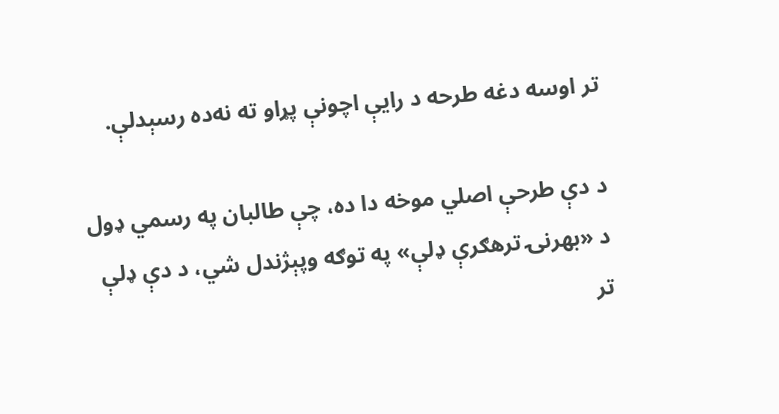تر اوسه دغه طرحه د رایې اچونې پړاو ته نه‌ده رسېدلې.

د دې طرحې اصلي موخه دا ده، چې طالبان په رسمي ډول د «بهرنۍ ترهګرې ډلې» په توګه وپېژندل شي، د دې ډلې تر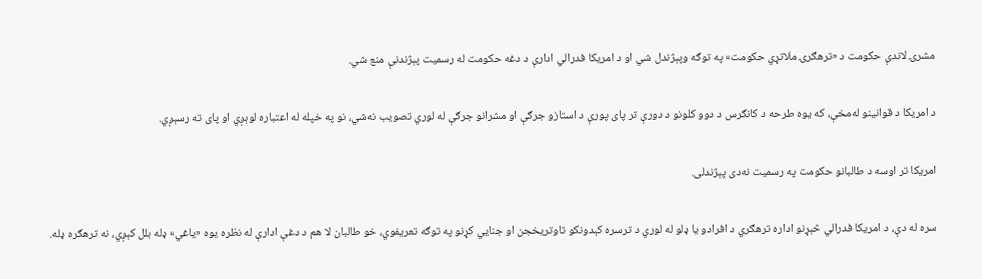مشرۍ لاندې حکومت د «ترهګرۍ ملاتړي حکومت» په توګه وپېژندل شي او د امریکا فدرالي ادارې د دغه حکومت له رسمیت پېژندنې منع شي.

د امریکا د قوانینو له‌مخې، که یوه طرحه د کانګرس د دوو کلونو د دورې تر پای پورې د استازو جرګې او مشرانو جرګې له لوري تصویب نه‌شي، نو په خپله له اعتباره لوېږي او پای ته رسېږي.

امریکا تر اوسه د طالبانو حکومت په رسمیت نه‌دی پېژندلی.

سره له دې، د امریکا فدرالي څېړنو اداره ترهګري د افرادو یا ډلو له لوري د ترسره کېدونکو تاوتریخجن او جنايي کړنو په توګه تعریفوي، خو طالبان لا هم د دغې ادارې له نظره یوه «یاغي» ډله بلل کېږي، نه ترهګره ډله.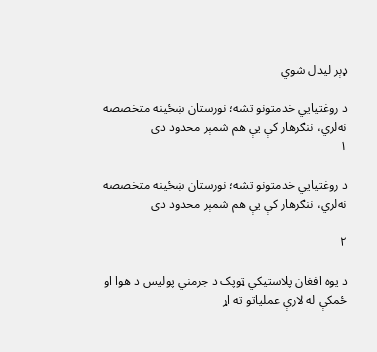ډېر لیدل شوي

د روغتیايي خدمتونو تشه؛ نورستان ښځینه متخصصه نه‌لري، ننګرهار کې یې هم شمېر محدود دی
۱

د روغتیايي خدمتونو تشه؛ نورستان ښځینه متخصصه نه‌لري، ننګرهار کې یې هم شمېر محدود دی

۲

د یوه افغان پلاستیکي ټوپک د جرمني پولیس د هوا او ځمکې له لارې عملیاتو ته اړ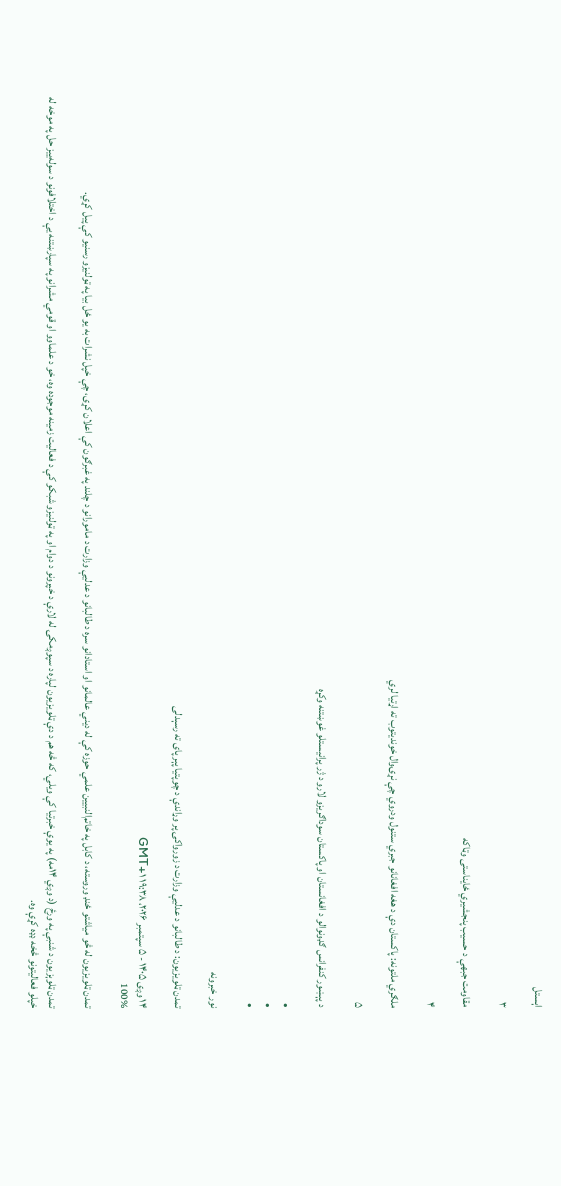اېستل

۳

مقاومت جبهې د حسیب پنجشیري ځایناستی وټاکه

۴

ملګري ملتونه: پاکستان دې د هغه افغانانو جبري ستنول ودروي چې نړۍوال خوندیتوب ته اړتیا لري

۵

د پېښور کنفرانس ګډونوالو د افغانستان او پاکستان سوداګریزو لارو د ژر پرانیستلو غوښتنه وکړه

•
•
•

نور خبرونه

تمدن ټلویزیون: د طالبانو د عدلیې وزارت د زورواکۍ پر وړاندې د چوپتیا پېر پای ته رسېدلی

۱۴ وږی ۱۴۰۵ - ۵ سپتمبر ۲۰۲۶، ۱۹:۳۸ GMT+۱
100%

تمدن ټلویزیون له څو میاشتو ځنډ وروسته، د کابل په خاتم‌النبیین علمي حوزه کې له دیني عالمانو او استادانو سره د طالبانو د عدلیې وزارت د مامورانو د چلند په غبرګون کې اعلان کړی، چې خپل نشرات به یو ځل بیا په ټولنیزو رسنیو کې پیل کړي.

تمدن ټلوېزیون د شنبې په ورځ (د وږي ۱۴مه) په یوې خبرتیا کې ویلي، که څه هم د دې ټلویزیون لپاره د سپوږمکۍ له لارې د خپرونو د دوام او په ټولنیزو شبکو کې د فعالیت زمینه موجوده وه، خو د علماوو او قومي مشرانو په سپارښتنه یې د اختلافونو د سوله‌ییز حل په موخه له خپلو فعالیتونو څخه ډډه کړې وه.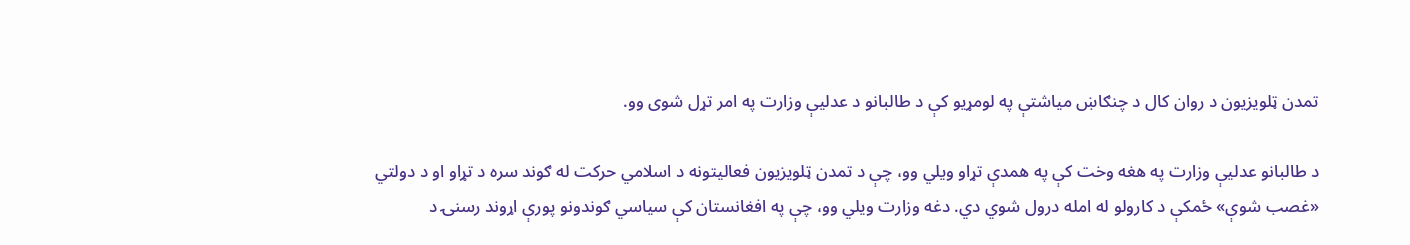تمدن ټلویزیون د روان کال د چنګاښ میاشتې په لومړیو کې د طالبانو د عدلیې وزارت په امر تړل شوی وو.

د طالبانو عدلیې وزارت په هغه وخت کې په همدې تړاو ویلي وو، چې د تمدن ټلویزیون فعالیتونه د اسلامي حرکت له ګوند سره د تړاو او د دولتي «غصب شوې» ځمکې د کارولو له امله درول شوي دي. دغه وزارت ویلي وو، چې په افغانستان کې سیاسي ګوندونو پورې اړوند رسنۍ د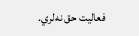فعالیت حق نه‌لري.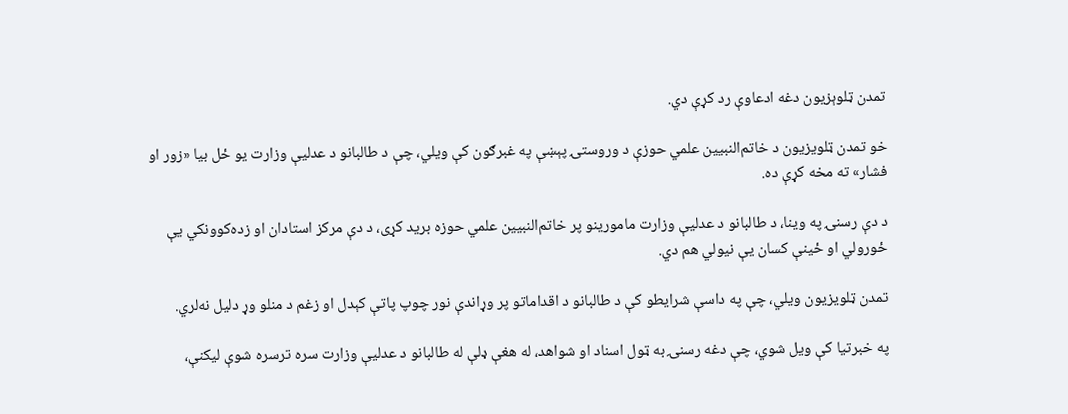تمدن ټلوېزیون دغه ادعاوې رد کړې دي.

خو تمدن ټلویزیون د خاتم‌النبیین علمي حوزې د وروستۍ پېښې په غبرګون کې ویلي، چې د طالبانو د عدلیې وزارت یو ځل بیا «زور او فشار» ته مخه کړې ده.

د دې رسنۍ په وینا، د طالبانو د عدلیې وزارت مامورینو پر خاتم‌النبیین علمي حوزه برید کړی، د دې مرکز استادان او زده‌کوونکي یې ځورولي او ځینې کسان یې نیولي هم دي.

تمدن ټلویزیون ویلي، چې په داسې شرایطو کې د طالبانو د اقداماتو پر وړاندې نور چوپ پاتې کېدل او زغم د منلو وړ دلیل نه‌لري.

په خبرتیا کې ویل شوي، چې دغه رسنۍ به ټول اسناد او شواهد، له هغې ډلې له طالبانو د عدلیې وزارت سره ترسره شوې لیکنې،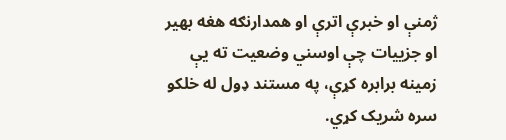ژمنې او خبرې اترې او همدارنګه هغه بهیر او جزییات چې اوسني وضعیت ته یې زمینه برابره کړې، په مستند ډول له خلکو سره شریک کړي.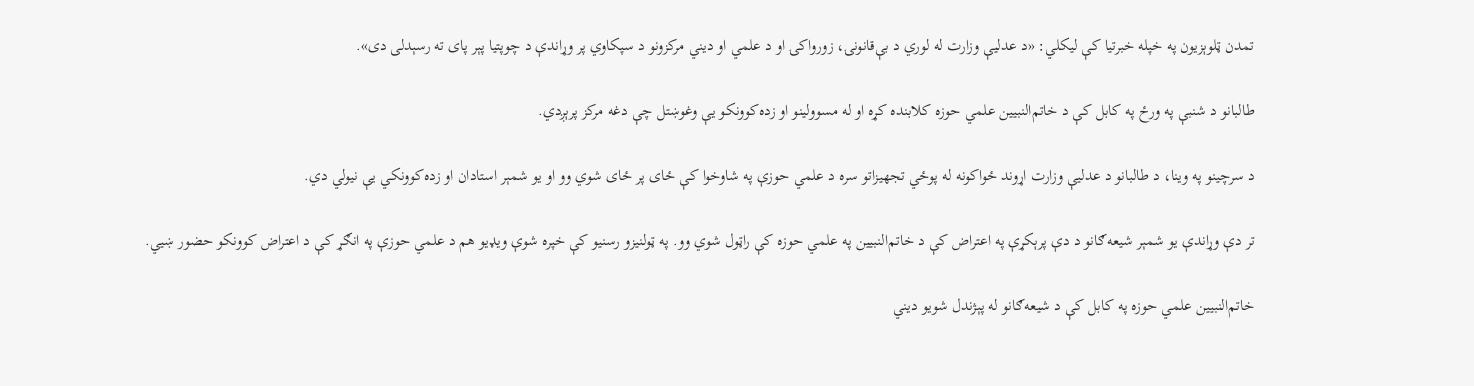تمدن ټلوېزیون په خپله خبرتیا کې لیکلي: «د عدلیې وزارت له لوري د بې‌قانونۍ، زورواکۍ او د علمي او دیني مرکزونو د سپکاوي پر وړاندې د چوپتیا پېر پای ته رسېدلی دی».

طالبانو د شنبې په ورځ په کابل کې د خاتم‌النبیین علمي حوزه کلابنده کړه او له مسوولینو او زده‌کوونکو یې وغوښتل چې دغه مرکز پرېږدي.

د سرچینو په وینا، د طالبانو د عدلیې وزارت اړوند ځواکونه له پوځي تجهیزاتو سره د علمي حوزې په شاوخوا کې ځای پر ځای شوي وو او یو شمېر استادان او زده‌کوونکي یې نیولي دي.

تر دې وړاندې یو شمېر شیعه‌ګانو د دې پرېکړې په اعتراض کې د خاتم‌النبیین په علمي حوزه کې راټول شوي وو. په ټولنیزو رسنیو کې خپره شوې ویډیو هم د علمي حوزې په انګړ کې د اعتراض کوونکو حضور ښيي.

خاتم‌النبیین علمي حوزه په کابل کې د شیعه‌ګانو له پېژندل شویو دیني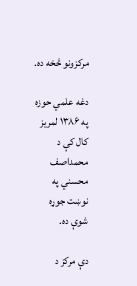مرکزونو څخه ده.

دغه علمي حوزه په ۱۳۸۶ لمریز کال کې د محمداصف محسني په نوښت جوړه شوې ده.

دې مرکز د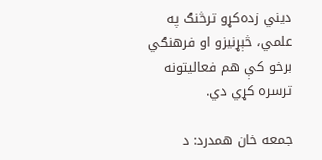دیني زده‌کړو ترڅنګ په علمي، څېړنیزو او فرهنګي برخو کې هم فعالیتونه ترسره کړي دي.

جمعه خان همدرد: د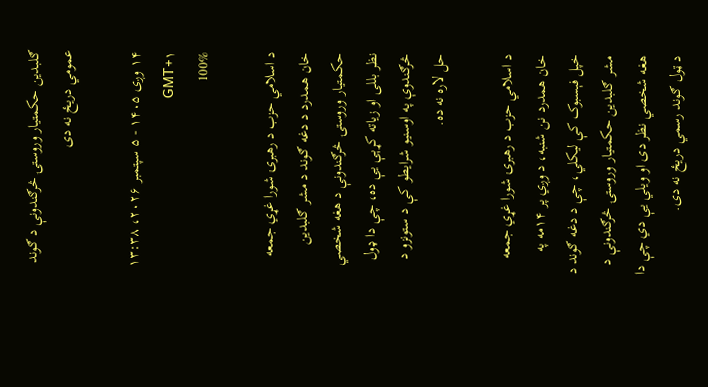ګلبدین حکمتیار وروستۍ څرګندونې د ګوند عمومي دریځ نه دی

۱۴ وږی ۱۴۰۵ - ۵ سپتمبر ۲۰۲۶، ۱۳:۳۸ GMT+۱
100%

د اسلامي حزب د رهبرۍ شورا غړي جمعه خان همدرد د دغه ګوند د مشر ګلبدین حکمتیار وروستۍ څرګندونې د هغه شخصي نظر بللی او زیاته کړېې یې ده، چې دا ډول څرګندوې په اوسنیو شرایطو کې د ستونزو د حل لاره نه ده.

د اسلامي حزب د رهبرۍ شورا غړي جمعه خان همدرد نن شنبه، د وږي پر ۱۴مه په خپل فېسبوک کې لیکلي، چې د دغه ګوند د مشر ګلبدین حکمتیار وروستۍ څرګندونې د هغه شخصي نظر دی او ویلي یې دي چې دا د ټول ګوند رسمي دریځ نه دی.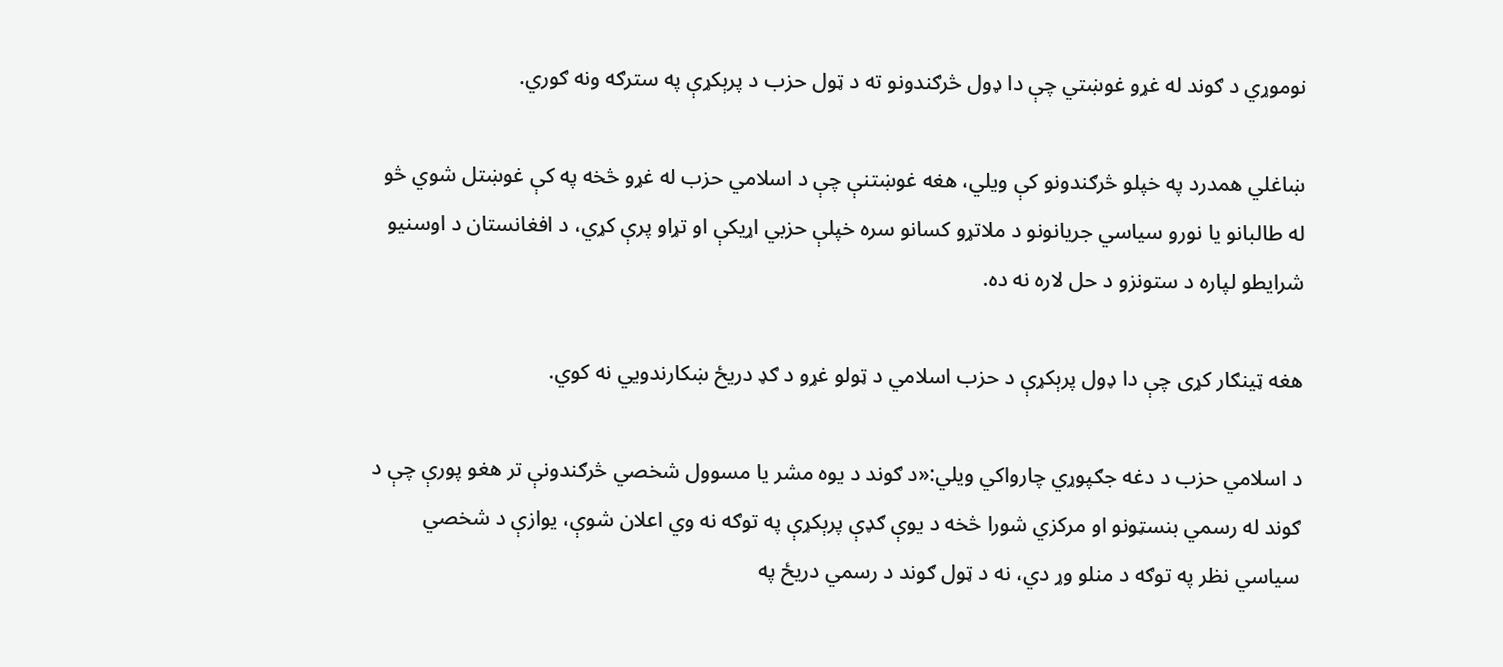نوموړي د ګوند له غړو غوښتي چې دا ډول څرګندونو ته د ټول حزب د پرېکړې په سترګه ونه ګوري.

ښاغلي همدرد په خپلو څرګندونو کې ویلي، هغه غوښتنې چې د اسلامي حزب له غړو څخه په کې غوښتل شوي څو له طالبانو یا نورو سیاسي جریانونو د ملاتړو کسانو سره خپلې حزبي اړیکې او تړاو پرې کړي، د افغانستان د اوسنیو شرایطو لپاره د ستونزو د حل لاره نه ده.

هغه ټینګار کړی چې دا ډول پرېکړې د حزب اسلامي د ټولو غړو د ګډ دریځ ښکارندویي نه کوي.

د اسلامي حزب د دغه جګپوړي چارواکي ویلي:«د ګوند د یوه مشر یا مسوول شخصي څرګندونې تر هغو پورې چې د ګوند له رسمي بنسټونو او مرکزي شورا څخه د یوې ګډې پرېکړې په توګه نه وي اعلان شوې، یوازې د شخصي سیاسي نظر په توګه د منلو وړ دي، نه د ټول ګوند د رسمي دریځ په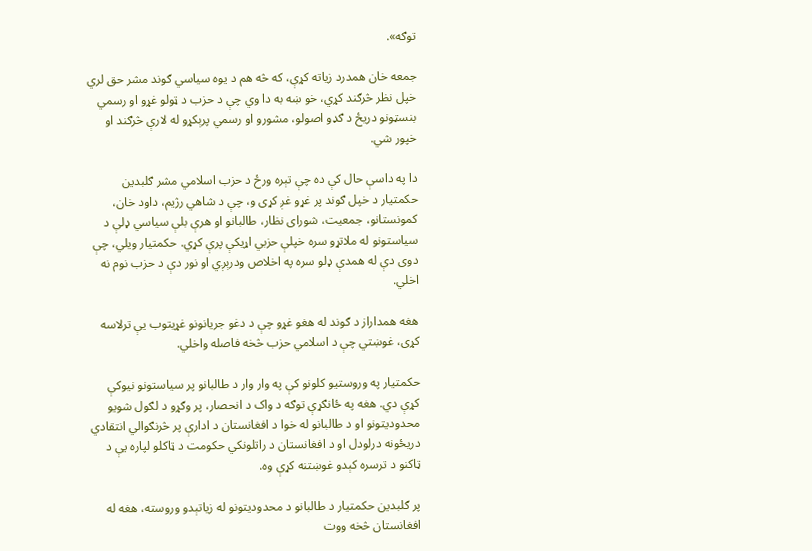توګه».

جمعه خان همدرد زیاته کړې، که څه هم د یوه سیاسي ګوند مشر حق لري خپل نظر څرګند کړي، خو ښه به دا وي چې د حزب د ټولو غړو او رسمي بنسټونو دریځ د ګډو اصولو، مشورو او رسمي پرېکړو له لارې څرګند او خپور شي.

دا په داسې حال کې ده چې تېره ورځ د حزب اسلامي مشر ګلبدین حکمتیار د خپل ګوند پر غړو غږ کړی و، چې د شاهي رژيم، داود خان، كمونستانو، جمعيت، شوراى نظار، طالبانو او هرې بلې سياسي ډلې د سياستونو له ملاتړو سره خپلې حزبي اړیکې پرې کړي. حکمتیار ویلي، چې دوی دې له همدې ډلو سره په اخلاص ودرېږي او نور دې د حزب نوم نه اخلي.

هغه همداراز د ګوند له هغو غړو چې د دغو جریانونو غړیتوب یې ترلاسه کړی، غوښتي چې د اسلامي حزب څخه فاصله واخلي.

حکمتیار په وروستیو کلونو کې په وار وار د طالبانو پر سیاستونو نیوکې کړې دي. هغه په ځانګړې توګه د واک د انحصار، پر وګړو د لګول شویو محدودیتونو او د طالبانو له خوا د افغانستان د ادارې پر څرنګوالي انتقادي دریځونه درلودل او د افغانستان د راتلونکي حکومت د ټاکلو لپاره یې د ټاکنو د ترسره کېدو غوښتنه کړې وه.

پر ګلبدین حکمتیار د طالبانو د محدودیتونو له زیاتېدو وروسته، هغه له افغانستان څخه ووت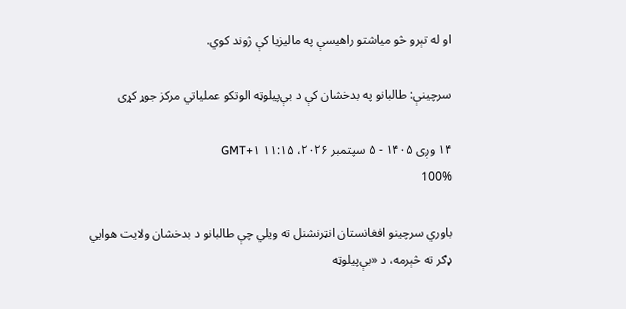او له تېرو څو میاشتو راهیسې په مالیزیا کې ژوند کوي.

سرچینې: طالبانو په بدخشان کې د بې‌پیلوټه الوتکو عملیاتي مرکز جوړ کړی

۱۴ وږی ۱۴۰۵ - ۵ سپتمبر ۲۰۲۶، ۱۱:۱۵ GMT+۱
100%

باوري سرچینو افغانستان انټرنشنل ته ویلي چې طالبانو د بدخشان ولایت هوایي ډګر ته څېرمه، د «بې‌پیلوټه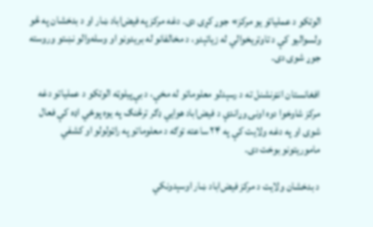الوتکو د عملیاتو یو مرکز» جوړ کړی دی. دغه مرکز په فیض‌اباد ښار او د بدخشان په څو ولسوالیو کې د تاوتریخوالي له زیاتېدو، د مخالفانو له بریدونو او وسله‌والو نښتو وروسته جوړ شوی دی.

افغانستان انټرنشنل ته د رسېدلو معلوماتو له مخې، د بې‌پیلوټه الوتکو د عملیاتو دغه مرکز شاوخوا دوه اونۍ وړاندې د فیض‌اباد هوایي ډګر ترڅنګ په یوه پوځي اډه کې فعال شوی او په دغه ولایت کې په ۲۴ ساعته توګه د معلوماتو په راټولولو او کشفي ماموریتونو بوخت دی.

د بدخشان ولایت د مرکز فیض‌اباد ښار اوسېدونکي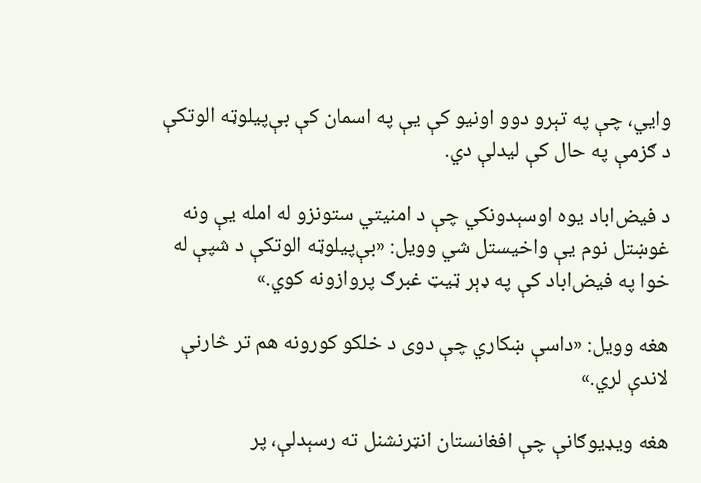وایي، چې په تېرو دوو اونیو کې یې په اسمان کې بې‌پیلوټه الوتکې د ګزمې په حال کې لیدلې دي.

د فیض‌اباد یوه اوسېدونکي چې د امنیتي ستونزو له امله یې ونه غوښتل نوم یې واخیستل شي وویل: «بې‌پیلوټه الوتکې د شپې له خوا په فیض‌اباد کې په ډېر ټیټ غبرګ پروازونه کوي.»

هغه وویل: «داسې ښکاري چې دوی د خلکو کورونه هم تر څارنې لاندې لري.»

هغه ویډیوګانې چې افغانستان انټرنشنل ته رسېدلې، پر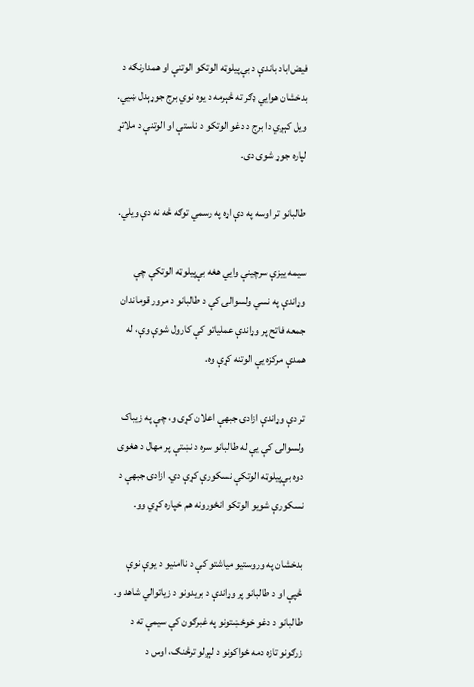فیض‌اباد باندې د بې‌پیلوټه الوتکو الوتنې او همدارنګه د بدخشان هوایي ډګر ته څېرمه د یوه نوي برج جوړېدل ښیي. ویل کېږي دا برج د دغو الوتکو د ناستې او الوتنې د ملاتړ لپاره جوړ شوی دی.

طالبانو تر اوسه په دې اړه په رسمي توګه څه نه دې ویلي.

سیمه ییزې سرچینې وایي هغه بې‌پیلوټه الوتکې چې وړاندې په نسي ولسوالۍ کې د طالبانو د مرور قوماندان جمعه فاتح پر وړاندې عملیاتو کې کارول شوې وې، له همدې مرکزه یې الوتنه کړې وه.

تر دې وړاندې ازادۍ جبهې اعلان کړی و، چې په زیباک ولسوالۍ کې یې له طالبانو سره د نښتې پر مهال د هغوی دوه بې‌پیلوټه الوتکې نسکورې کړې دي. ازادۍ جبهې د نسکورې شویو الوتکو انځورونه هم خپاره کړي وو.

بدخشان په وروستیو میاشتو کې د ناامنیو د یوې نوې څپې او د طالبانو پر وړاندې د بریدونو د زیاتوالي شاهد و. طالبانو د دغو خوځښتونو په غبرګون کې سیمې ته د زرګونو تازه دمه ځواکونو د لېږلو ترڅنګ، اوس د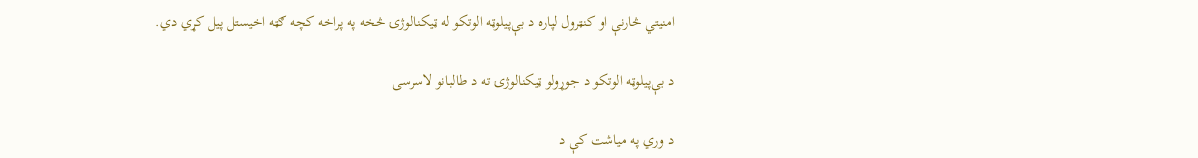امنیتي څارنې او کنټرول لپاره د بې‌پیلوټه الوتکو له ټیکنالوژۍ څخه په پراخه کچه ګټه اخیستل پیل کړي دي.

د بې‌پیلوټه الوتکو د جوړولو ټیکنالوژۍ ته د طالبانو لاسرسی

د وري په میاشت کې د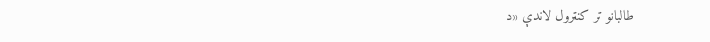طالبانو تر کنټرول لاندې «د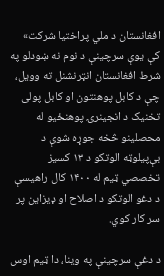افغانستان د ملي پراختیا شرکت» کې یوې سرچینې د نوم نه ښودلو په شرط افغانستان انټرنشنل ته وویل، چې د کابل پوهنتون او کابل پولی تخنیک د انجینرۍ پوهنځیو له محصلینو څخه جوړه شوې د بې‌پیلوټه الوتکو د ۱۳ کسیز تخصصي ټیم له ۱۴۰۰ کال راهیسې د دغو الوتکو د اصلاح او ډیزاین پر سر کار کوي.

د دغې سرچینې په وینا، دا ټیم اوس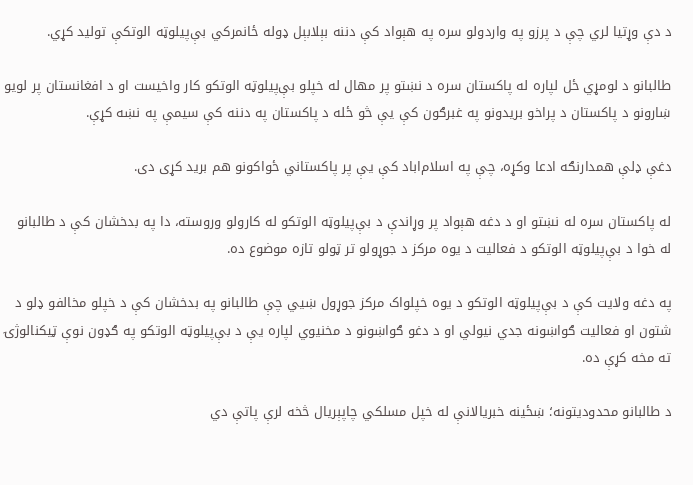د دې وړتیا لري چې د پرزو په واردولو سره په هېواد کې دننه بېلابېل ډوله ځانمرکي بې‌پیلوټه الوتکې تولید کړي.

طالبانو د لومړي ځل لپاره له پاکستان سره د نښتو پر مهال له خپلو بې‌پیلوټه الوتکو کار واخیست او د افغانستان پر لویو ښارونو د پاکستان د پراخو بریدونو په غبرګون کې یې څو ځله د پاکستان په دننه کې سیمې په نښه کړې.

دغې ډلې همدارنګه ادعا وکړه، چې په اسلام‌اباد کې یې پر پاکستاني ځواکونو هم برید کړی دی.

له پاکستان سره له نښتو او د دغه هېواد پر وړاندې د بې‌پیلوټه الوتکو له کارولو وروسته، دا په بدخشان کې د طالبانو له خوا د بې‌پیلوټه الوتکو د فعالیت د یوه مرکز د جوړولو تر ټولو تازه موضوع ده.

په دغه ولایت کې د بې‌پیلوټه الوتکو د یوه خپلواک مرکز جوړول ښیي چې طالبانو په بدخشان کې د خپلو مخالفو ډلو د شتون او فعالیت ګواښونه جدي نیولي او د دغو ګواښونو د مخنیوي لپاره یې د بې‌پیلوټه الوتکو په ګډون نوې ټیکنالوژۍ ته مخه کړې ده.

د طالبانو محدودیتونه؛ ښځینه خبریالانې له خپل مسلکي چاپېریال څخه لرې پاتې دي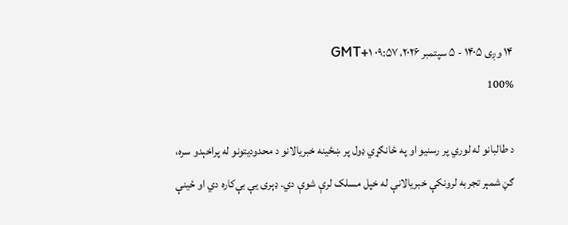۱۴ وږی ۱۴۰۵ - ۵ سپتمبر ۲۰۲۶، ۰۹:۵۷ GMT+۱
100%

د طالبانو له لوري پر رسنیو او په ځانګړي ډول پر ښځینه خبریالانو د محدودیتونو له پراخېدو سره، ګڼ شمېر تجربه لرونکې خبریالانې له خپل مسلک لرې شوې دي. ډېری یې بې‌کاره دي او ځینې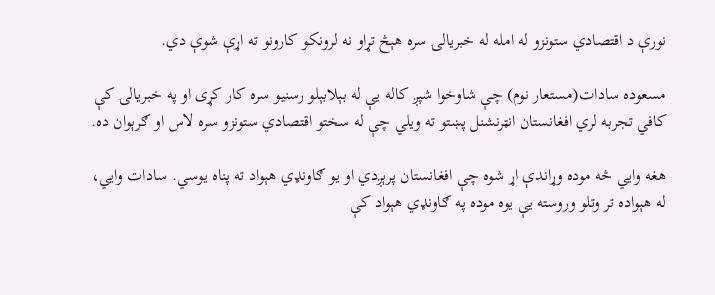نورې د اقتصادي ستونزو له امله له خبریالۍ سره هېڅ تړاو نه لرونکو کارونو ته اړې شوې دي.

مسعوده سادات(مستعار نوم) چې شاوخوا شپږ کاله یې له بېلابېلو رسنیو سره کار کړی او په خبریالۍ کې کافي تجربه لري افغانستان انټرنشنل پښتو ته ویلي چې له سختو اقتصادي ستونزو سره لاس او ګرېوان ده.

هغه وایي څه موده وړاندې اړ شوه چې افغانستان پرېږدي او یو ګاونډي هېواد ته پناه یوسي. سادات وايي، له هېواده تر وتلو وروسته یې یوه موده په ګاونډي هېواد کې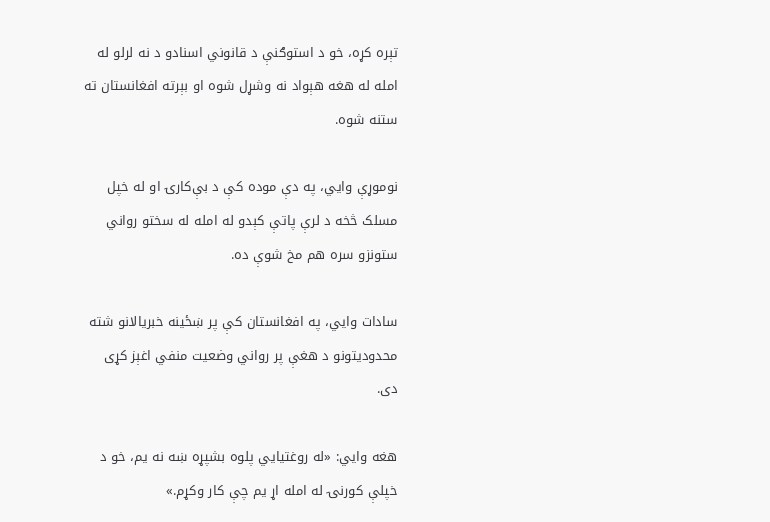تېره کړه، خو د استوګنې د قانوني اسنادو د نه لرلو له امله له هغه هېواد نه وشړل شوه او بېرته افغانستان ته ستنه شوه.

نوموړې وايي، په دې موده کې د بې‌کارۍ او له خپل مسلک څخه د لرې پاتې کېدو له امله له سختو رواني ستونزو سره هم مخ شوې ده.

سادات وايي، په افغانستان کې پر ښځینه خبریالانو شته محدودیتونو د هغې پر رواني وضعیت منفي اغېز کړی دی.

هغه وايي: «له روغتیايي پلوه بشپړه ښه نه یم، خو د خپلې کورنۍ له امله اړ یم چې کار وکړم.»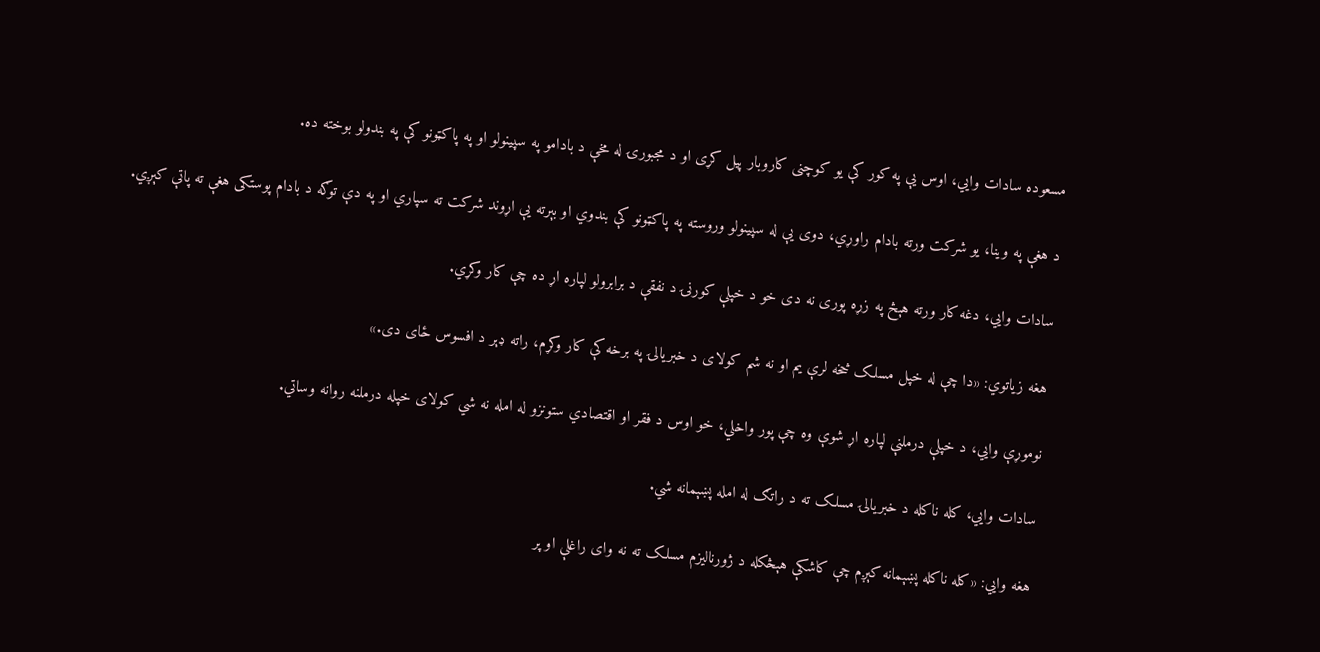مسعوده سادات وايي، اوس یې په کور کې یو کوچنی کاروبار پیل کړی او د مجبورۍ له مخې د بادامو په سپینولو او په پاکټونو کې په بندولو بوخته ده.

د هغې په وینا، یو شرکت ورته بادام راوړي، دوی یې له سپینولو وروسته په پاکټونو کې بندوي او بېرته یې اړوند شرکت ته سپاري او په دې توګه د بادام پوستکی هغې ته پاتې کېږي.

سادات وايي، دغه کار ورته هېڅ په زړه پوری نه دی خو د خپلې کورنۍ د نفقې د برابرولو لپاره اړ ده چې کار وکړي.

هغه زیاتوي: «دا چې له خپل مسلک څخه لرې یم او نه شم کولای د خبریالۍ په برخه کې کار وکړم، راته ډېر د افسوس ځای دی.»

نوموړې وايي، د خپلې درملنې لپاره اړ شوې وه چې پور واخلي، خو اوس د فقر او اقتصادي ستونزو له امله نه شي کولای خپله درملنه روانه وساتي.

سادات وايي، کله ناکله د خبریالۍ مسلک ته د راتګ له امله پښېمانه شي.

هغه وايي: «کله ناکله پښېمانه کېږم چې کاشکې هېڅکله د ژورنالیزم مسلک ته نه وای راغلې او پر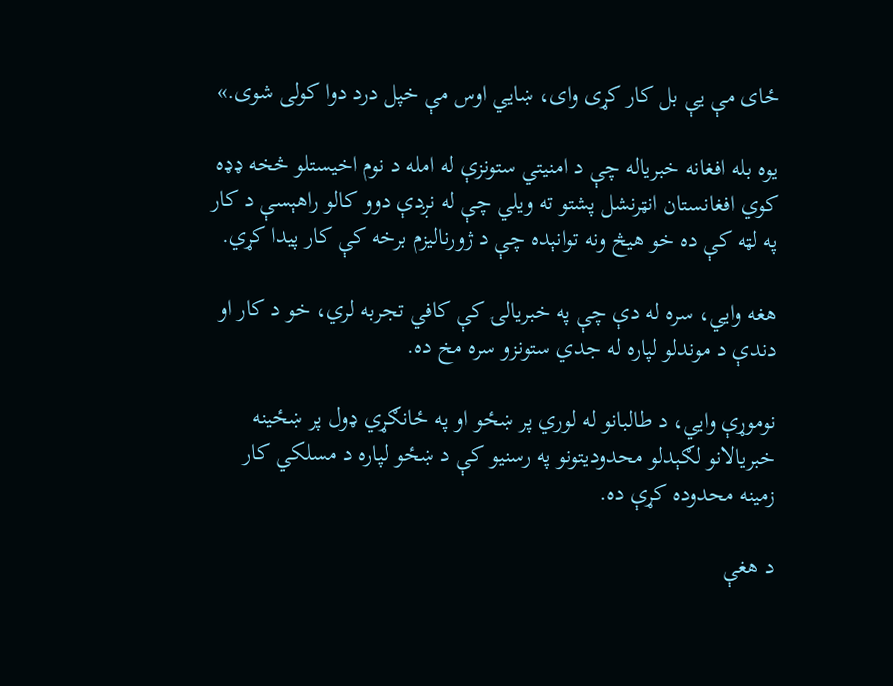ځای مې یې بل کار کړی وای، ښايي اوس مې خپل درد دوا کولی شوی.»

یوه بله افغانه خبریاله چې د امنیتي ستونزې له امله د نوم اخیستلو څخه ډډه کوي افغانستان انټرنشل پشتو ته ویلي چې له نږدې دوو کالو راهېسې د کار په لټه کې ده خو هیڅ ونه توانېده چې د ژورنالیزم برخه کې کار پیدا کړي.

هغه وايي، سره له دې چې په خبریالۍ کې کافي تجربه لري، خو د کار او دندې د موندلو لپاره له جدي ستونزو سره مخ ده.

نوموړې وايي، د طالبانو له لوري پر ښځو او په ځانګړي ډول پر ښځینه خبریالانو لګېدلو محدودیتونو په رسنیو کې د ښځو لپاره د مسلکي کار زمینه محدوده کړې ده.

د هغې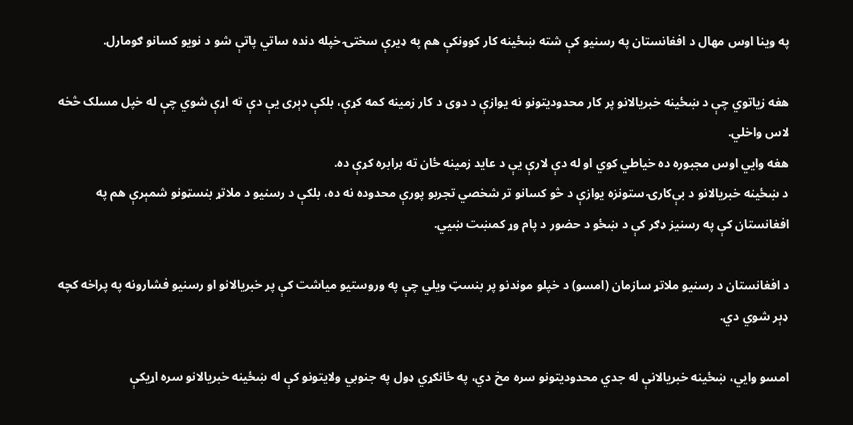په وینا اوس مهال د افغانستان په رسنیو کې شته ښځینه کار کوونکې هم په ډیرې سختۍ خپله دنده ساتي پاتې شو د نویو کسانو ګومارل.

هغه زیاتوي چې د ښځینه خبریالانو پر کار محدودیتونو نه یوازې د دوی د کار زمینه کمه کړې، بلکې ډېری یې دې ته اړې شوي چې له خپل مسلک څخه لاس واخلي.
هغه وایي اوس مجبوره ده خیاطي کوي او له دې لارې یې د عاید زمینه ځان ته برابره کړې ده.
د ښځینه خبریالانو د بې‌کارۍ ستونزه یوازې د څو کسانو تر شخصي تجربو پورې محدوده نه ده، بلکې د رسنیو د ملاتړ بنسټونو شمېرې هم په افغانستان کې په رسنیز ډګر کې د ښځو د حضور د پام وړ کمښت ښيي.

د افغانستان د رسنیو ملاتړ سازمان (امسو) د خپلو موندنو پر بنسټ ویلي چې په وروستیو میاشت کې پر خبریالانو او رسنیو فشارونه په پراخه کچه ډېر شوي دي.

امسو وايي، ښځینه خبریالانې له جدي محدودیتونو سره مخ دي، په ځانګړي ډول په جنوبي ولایتونو کې له ښځینه خبریالانو سره اړیکې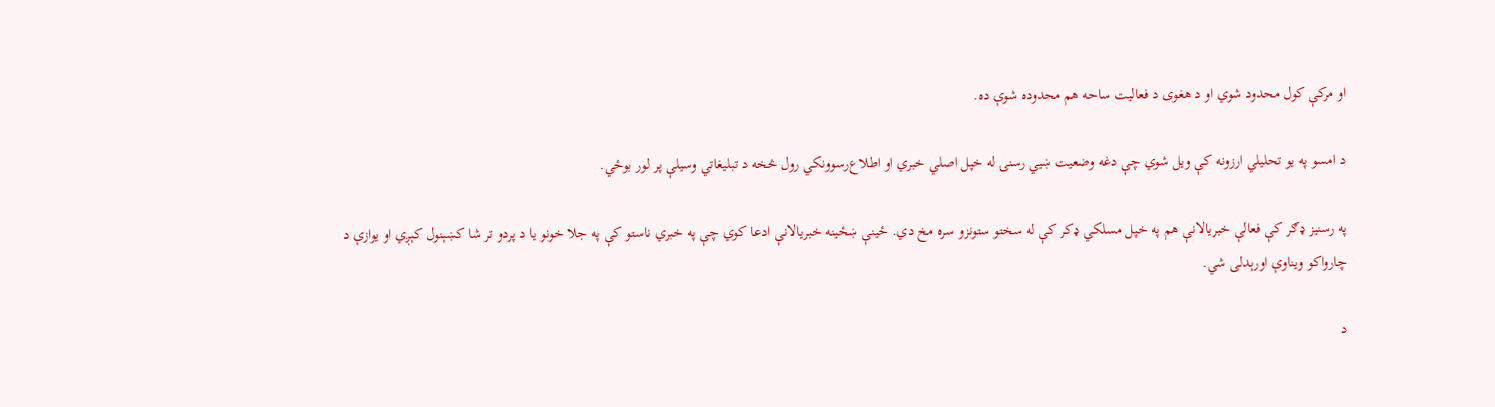او مرکې کول محدود شوي او د هغوی د فعالیت ساحه هم محدوده شوې ده.

د امسو په یو تحلیلي ارزونه کې ویل شوي چې دغه وضعیت ښيي رسنۍ له خپل اصلي خبري او اطلاع‌رسوونکي رول څخه د تبلیغاتي وسیلې پر لور بوځي.

په رسنیز ډګر کې فعالې خبریالانې هم په خپل مسلکي ډکر کې له سختو ستونزو سره مخ دي. ځینې ښځینه خبریالانې ادعا کوي چې په خبري ناستو کې په جلا خونو یا د پردو تر شا کښېنول کېږي او یوازې د چارواکو ویناوې اورېدلی شي.

د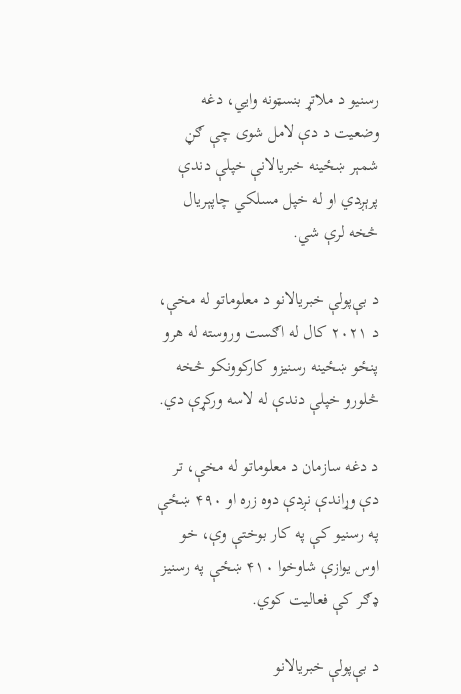رسنیو د ملاتړ بنسټونه وايي، دغه وضعیت د دې لامل شوی چې ګڼ شمېر ښځینه خبریالانې خپلې دندې پرېږدي او له خپل مسلکي چاپېریال څخه لرې شي.

د بې‌پولې خبریالانو د معلوماتو له مخې، د ۲۰۲۱ کال له اګست وروسته له هرو پنځو ښځینه رسنیزو کارکوونکو څخه څلورو خپلې دندې له لاسه ورکړې دي.

د دغه سازمان د معلوماتو له مخې، تر دې وړاندې نږدې دوه زره او ۴۹۰ ښځې په رسنیو کې په کار بوختې وې، خو اوس یوازې شاوخوا ۴۱۰ ښځې په رسنیز ډګر کې فعالیت کوي.

د بې‌پولې خبریالانو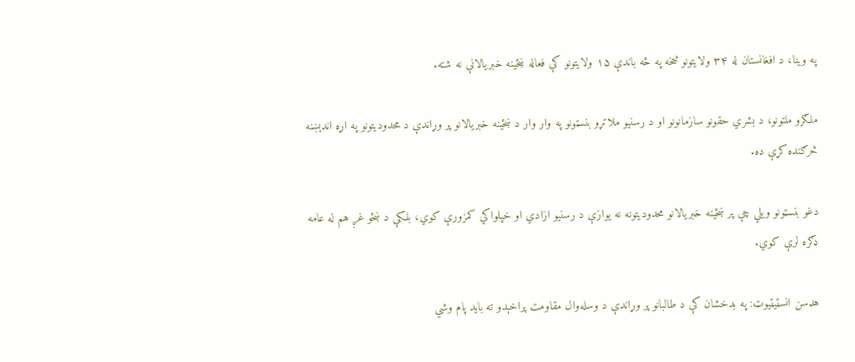په وینا، د افغانستان له ۳۴ ولایتونو څخه په څه باندې ۱۵ ولایتونو کې فعاله ښځینه خبریالانې نه شته.

ملګرو ملتونو، د بشري حقونو سازمانونو او د رسنیو ملاتړو بنسټونو په وار وار د ښځینه خبریالانو پر وړاندې د محدودیتونو په اړه اندېښنه څرګنده کړې ده.

دغو بنسټونو ویلي چې پر ښځینه خبریالانو محدودیتونه نه یوازې د رسنیو ازادي او خپلواکي کمزورې کوي، بلکې د ښځو غږ هم له عامه ډګره لرې کوي.

هډسن انسټیټیوټ: په بدخشان کې د طالبانو پر وړاندې د وسله‌وال مقاومت پراخېدو ته باید پام وشي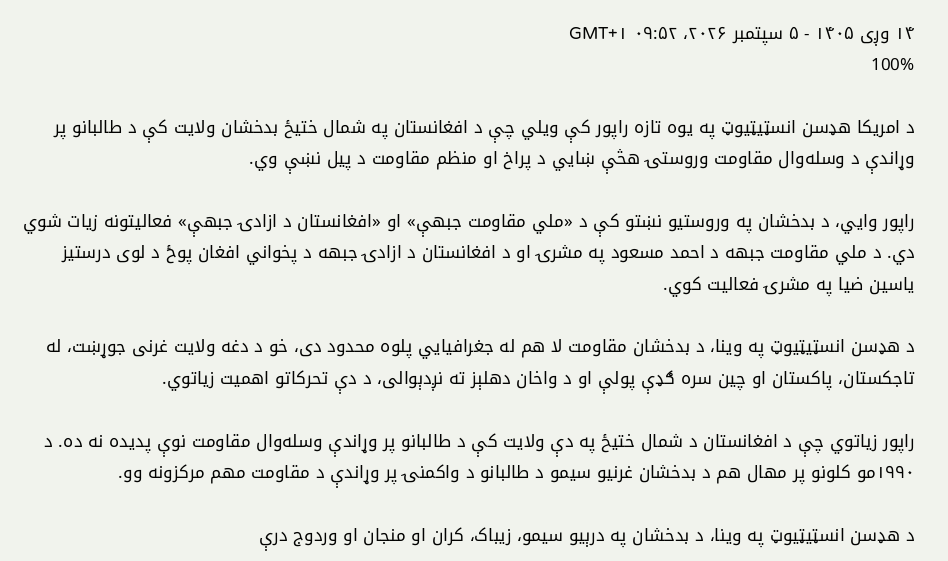۱۴ وږی ۱۴۰۵ - ۵ سپتمبر ۲۰۲۶، ۰۹:۵۲ GMT+۱
100%

د امریکا هډسن انسټیټیوټ په یوه تازه راپور کې ویلي چې د افغانستان په شمال ختیځ بدخشان ولایت کې د طالبانو پر وړاندې د وسله‌وال مقاومت وروستۍ هڅې ښايي د پراخ او منظم مقاومت د پیل نښې وي.

راپور وايي، د بدخشان په وروستیو نښتو کې د «ملي مقاومت جبهې» او «افغانستان د ازادۍ جبهې» فعالیتونه زیات شوي دي. د ملي مقاومت جبهه د احمد مسعود په مشرۍ او د افغانستان د ازادۍ جبهه د پخواني افغان پوځ د لوی درستیز یاسین ضیا په مشرۍ فعالیت کوي.

د هډسن انسټیټیوټ په وینا، د بدخشان مقاومت لا هم له جغرافیایي پلوه محدود دی، خو د دغه ولایت غرنی جوړښت، له تاجکستان، پاکستان او چین سره ګډې پولې او د واخان دهلېز ته نږدېوالی، د دې تحرکاتو اهمیت زیاتوي.

راپور زیاتوي چې د افغانستان د شمال ختیځ په دې ولایت کې د طالبانو پر وړاندې وسله‌وال مقاومت نوې پدیده نه ده. د ۱۹۹۰مو کلونو پر مهال هم د بدخشان غرنیو سیمو د طالبانو د واکمنۍ پر وړاندې د مقاومت مهم مرکزونه وو.

د هډسن انسټیټیوټ په وینا، د بدخشان په درېیو سیمو، زیباک، کران او منجان او وردوج درې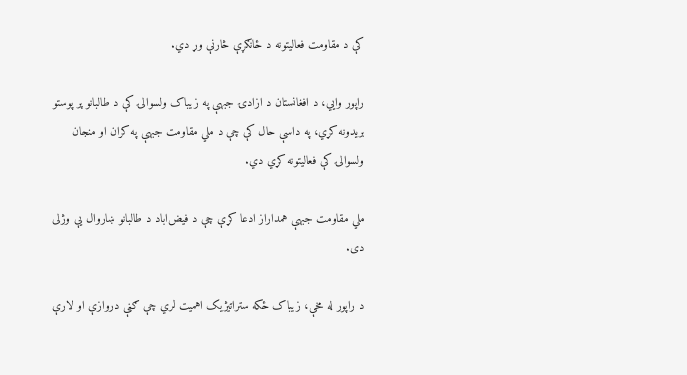کې د مقاومت فعالیتونه د ځانګړې څارنې وړ دي.

راپور وايي، د افغانستان د ازادۍ جبهې په زیباک ولسوالۍ کې د طالبانو پر پوستو بریدونه کړي، په داسې حال کې چې د ملي مقاومت جبهې په کران او منجان ولسوالۍ کې فعالیتونه کړي دي.

ملي مقاومت جبهې همداراز ادعا کړې چې د فیض‌اباد د طالبانو ښاروال یې وژلی دی.

د راپور له مخې، زیباک ځکه ستراتیژیک اهمیت لري چې ګڼې دروازې او لارې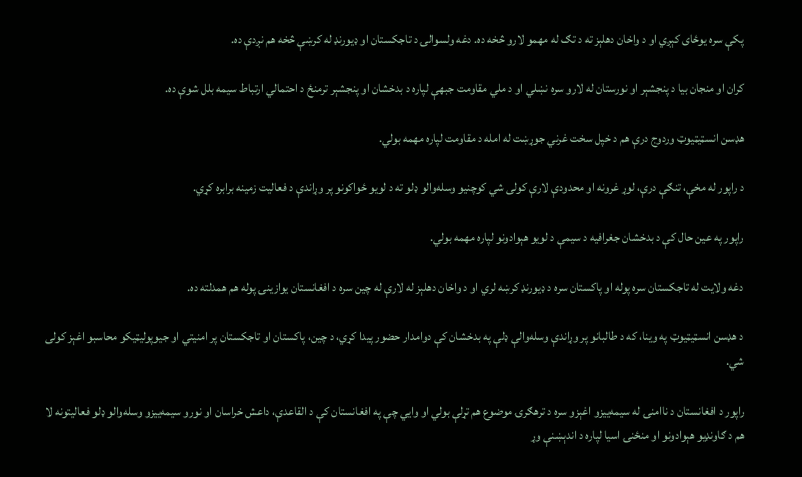پکې سره یوځای کېږي او د واخان دهلېز ته د تګ له مهمو لارو څخه ده. دغه ولسوالۍ د تاجکستان او ډيورنډ له کرښې څخه هم نږدې ده.

کران او منجان بیا د پنجشېر او نورستان له لارو سره نښلي او د ملي مقاومت جبهې لپاره د بدخشان او پنجشېر ترمنځ د احتمالي ارتباط سیمه بلل شوې ده.

هډسن انسټیټیوټ وردوج درې هم د خپل سخت غرني جوړښت له امله د مقاومت لپاره مهمه بولي.

د راپور له مخې، تنګې درې، لوړ غرونه او محدودې لارې کولی شي کوچنیو وسله‌والو ډلو ته د لویو ځواکونو پر وړاندې د فعالیت زمینه برابره کړي.

راپور په عین حال کې د بدخشان جغرافیه د سیمې د لویو هېوادونو لپاره مهمه بولي.

دغه ولایت له تاجکستان سره پوله او پاکستان سره د ډيورنډ کرښه لري او د واخان دهلېز له لارې له چین سره د افغانستان یوازینۍ پوله هم همدلته ده.

د هډسن انسټیټیوټ په وینا، که د طالبانو پر وړاندې وسله‌والې ډلې په بدخشان کې دوامدار حضور پیدا کړي، د چین، پاکستان او تاجکستان پر امنیتي او جیوپولیټیکو محاسبو اغېز کولی شي.

راپور د افغانستان د ناامنۍ له سیمه‌ییزو اغېزو سره د ترهګرۍ موضوع هم تړلې بولي او وايي چې په افغانستان کې د القاعدې، داعش خراسان او نورو سیمه‌ییزو وسله‌والو ډلو فعالیتونه لا هم د ګاونډیو هېوادونو او منځنۍ اسیا لپاره د اندېښنې وړ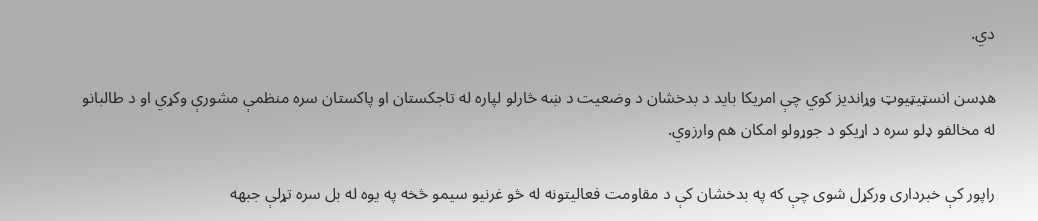دي.

هډسن انسټیټیوټ وړاندیز کوي چې امریکا باید د بدخشان د وضعیت د ښه څارلو لپاره له تاجکستان او پاکستان سره منظمې مشورې وکړي او د طالبانو له مخالفو ډلو سره د اړیکو د جوړولو امکان هم وارزوي.

راپور کې خبرداری ورکړل شوی چې که په بدخشان کې د مقاومت فعالیتونه له څو غرنیو سیمو څخه په یوه له بل سره تړلې جبهه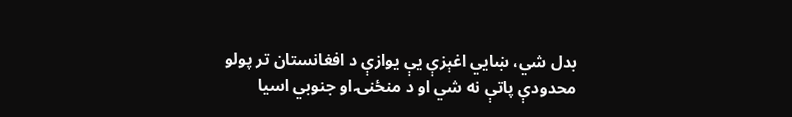بدل شي، ښايي اغېزې یې یوازې د افغانستان تر پولو محدودې پاتې نه شي او د منځنۍ او جنوبي اسیا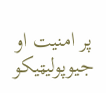پر امنیت او جیوپولیټیکو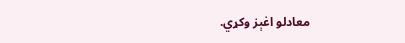معادلو اغېز وکړي.